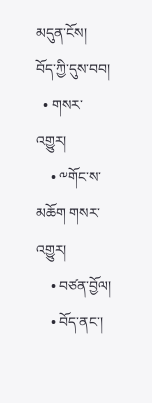མདུན་ངོས།
བོད་ཀྱི་དུས་བབ།
  • གསར་འགྱུར།
    • ༸གོང་ས་མཆོག གསར་འགྱུར།
    • བཙན་བྱོལ།
    • བོད་ནང་།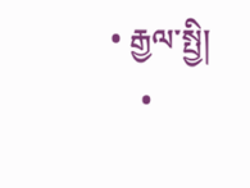• རྒྱལ་སྤྱི།
    •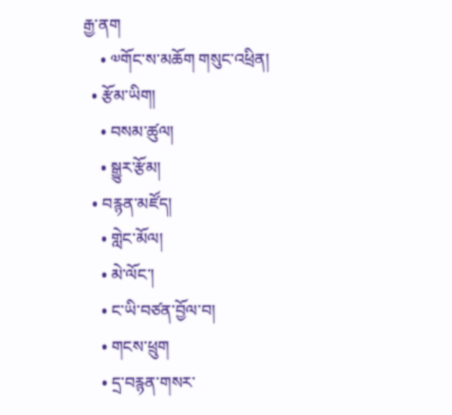རྒྱ་ནག
    • ༧གོང་ས་མཆོག གསུང་འཕྲིན།
  • རྩོམ་ཡིག།
    • བསམ་ཚུལ།
    • སྒྱུར་རྩོམ།
  • བརྙན་མཛོད།
    • གླེང་མོལ།
    • མེ་ལོང་།
    • ང་ཡི་བཙན་བྱོལ་བ།
    • གངས་ཕྲུག
    • དྲ་བརྙན་གསར་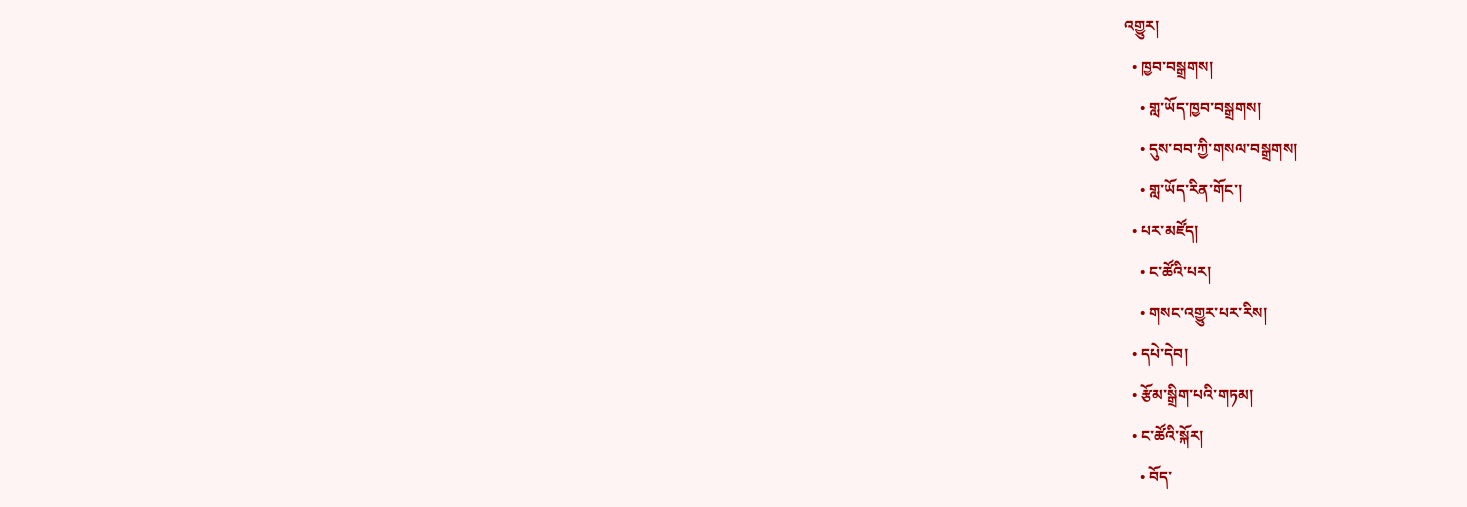འགྱུར།
  • ཁྱབ་བསྒྲགས།
    • གླ་ཡོད་ཁྱབ་བསྒྲགས།
    • དུས་བབ་ཀྱི་གསལ་བསྒྲགས།
    • གླ་ཡོད་རིན་གོང་།
  • པར་མཛོད།
    • ང་ཚོའི་པར།
    • གསང་འགྱུར་པར་རིས།
  • དཔེ་དེབ།
  • རྩོམ་སྒྲིག་པའི་གཏམ།
  • ང་ཚོའི་སྐོར།
    • བོད་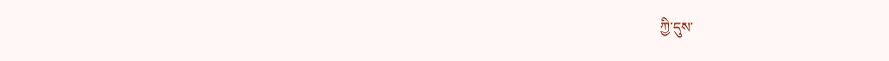ཀྱི་དུས་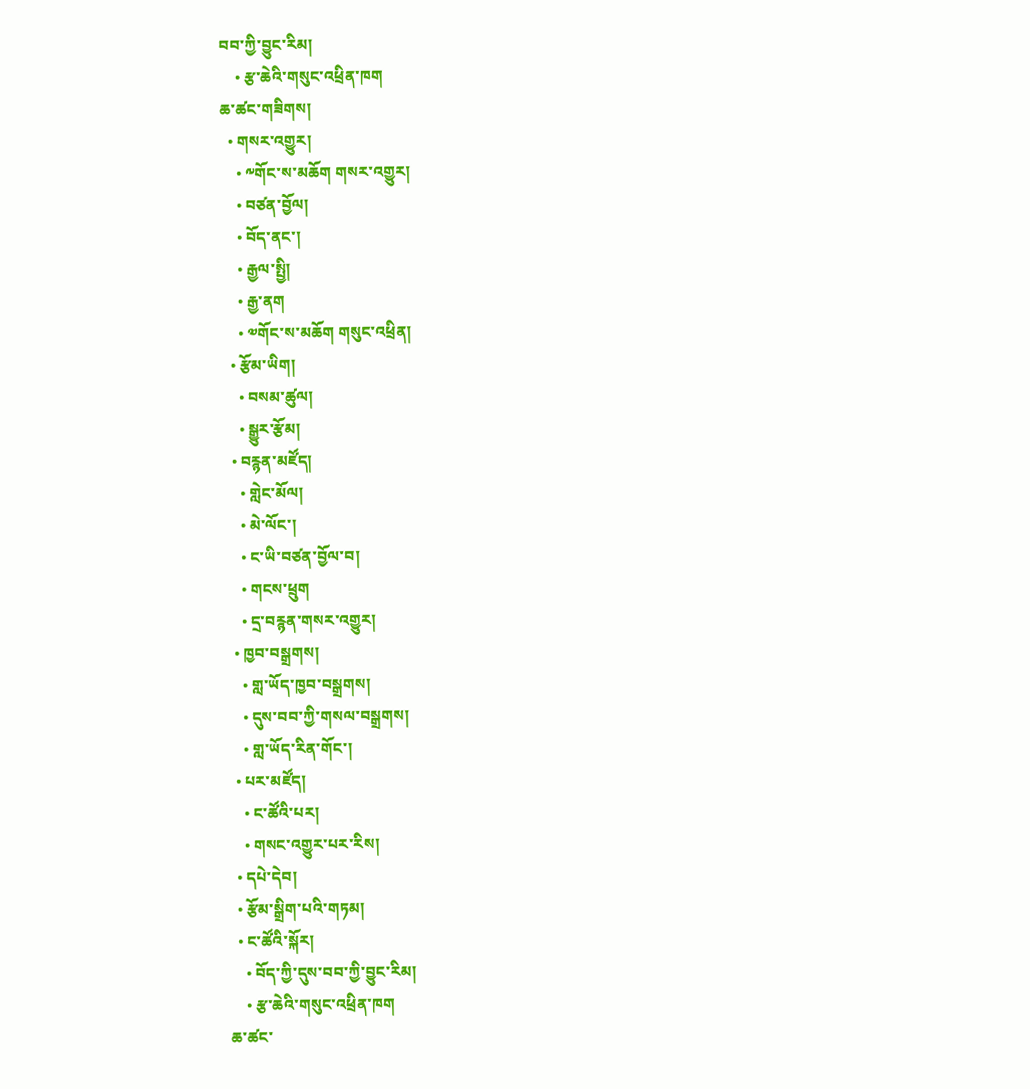བབ་ཀྱི་བྱུང་རིམ།
    • རྩ་ཆེའི་གསུང་འཕྲིན་ཁག
ཆ་ཚང་གཟིགས།
  • གསར་འགྱུར།
    • ༸གོང་ས་མཆོག གསར་འགྱུར།
    • བཙན་བྱོལ།
    • བོད་ནང་།
    • རྒྱལ་སྤྱི།
    • རྒྱ་ནག
    • ༧གོང་ས་མཆོག གསུང་འཕྲིན།
  • རྩོམ་ཡིག།
    • བསམ་ཚུལ།
    • སྒྱུར་རྩོམ།
  • བརྙན་མཛོད།
    • གླེང་མོལ།
    • མེ་ལོང་།
    • ང་ཡི་བཙན་བྱོལ་བ།
    • གངས་ཕྲུག
    • དྲ་བརྙན་གསར་འགྱུར།
  • ཁྱབ་བསྒྲགས།
    • གླ་ཡོད་ཁྱབ་བསྒྲགས།
    • དུས་བབ་ཀྱི་གསལ་བསྒྲགས།
    • གླ་ཡོད་རིན་གོང་།
  • པར་མཛོད།
    • ང་ཚོའི་པར།
    • གསང་འགྱུར་པར་རིས།
  • དཔེ་དེབ།
  • རྩོམ་སྒྲིག་པའི་གཏམ།
  • ང་ཚོའི་སྐོར།
    • བོད་ཀྱི་དུས་བབ་ཀྱི་བྱུང་རིམ།
    • རྩ་ཆེའི་གསུང་འཕྲིན་ཁག
ཆ་ཚང་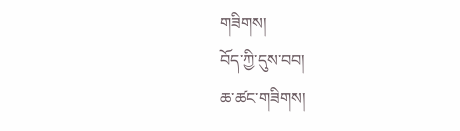གཟིགས།
བོད་ཀྱི་དུས་བབ།
ཆ་ཚང་གཟིགས།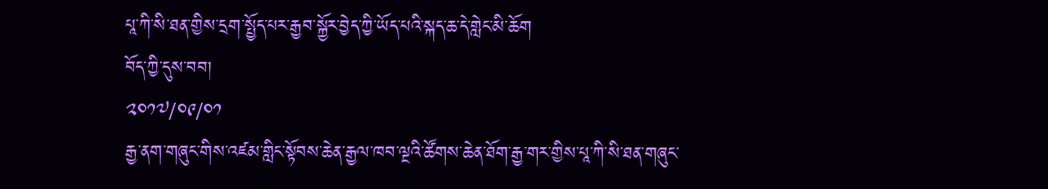པཱ་ཀི་སི་ཐན་གྱིས་དྲག་སྤྱོད་པར་རྒྱབ་སྐྱོར་བྱེད་ཀྱི་ཡོད་པའི་སྐད་ཆ་དེ་གླེང་མི་ཆོག
བོད་ཀྱི་དུས་བབ།
༢༠༡༧/༠༩/༠༡
རྒྱ་ནག་གཞུང་གིས་འཛམ་གླིང་སྟོབས་ཆེན་རྒྱལ་ཁབ་ལྔའི་ཚོགས་ཆེན་ཐོག་རྒྱ་གར་གྱིས་པཱ་ཀི་སི་ཐན་གཞུང་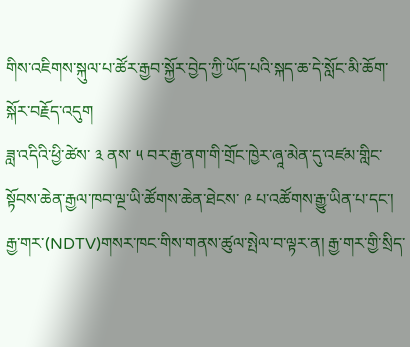གིས་འཇིགས་སྐུལ་པ་ཚོར་རྒྱབ་སྐྱོར་བྱེད་ཀྱི་ཡོད་པའི་སྐད་ཆ་དེ་སློང་མི་ཆོག་སྐོར་བརྗོད་འདུག
ཟླ་འདིའི་ཕྱི་ཚེས་ ༣ ནས་ ༥ བར་རྒྱ་ནག་གི་གྲོང་ཁྱེར་ཞཱ་མེན་དུ་འཛམ་གླིང་སྟོབས་ཆེན་རྒྱལ་ཁབ་ལྔ་ཡི་ཚོགས་ཆེན་ཐེངས་ ༩ པ་འཚོགས་རྒྱུ་ཡིན་པ་དང་། རྒྱ་གར་(NDTV)གསར་ཁང་གིས་གནས་ཚུལ་སྤེལ་བ་ལྟར་ན། རྒྱ་གར་གྱི་སྲིད་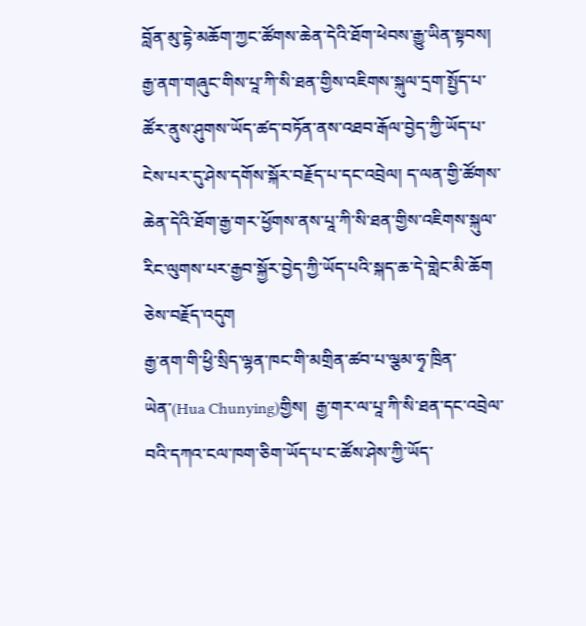བློན་མུ་དྷེ་མཆོག་ཀྱང་ཚོགས་ཆེན་དེའི་ཐོག་ཕེབས་རྒྱུ་ཡིན་སྟབས། རྒྱ་ནག་གཞུང་གིས་པཱ་ཀི་སི་ཐན་གྱིས་འཇིགས་སྐུལ་དྲག་སྤྱོད་པ་ཚོར་ནུས་ཤུགས་ཡོད་ཚད་བཏོན་ནས་འཐབ་རྒོལ་བྱེད་ཀྱི་ཡོད་པ་ངེས་པར་དུ་ཤེས་དགོས་སྐོར་བརྗོད་པ་དང་འབྲེལ། ད་ལན་གྱི་ཚོགས་ཆེན་དེའི་ཐོག་རྒྱ་གར་ཕྱོགས་ནས་པཱ་ཀི་སི་ཐན་གྱིས་འཇིགས་སྐུལ་རིང་ལུགས་པར་རྒྱབ་སྐྱོར་བྱེད་ཀྱི་ཡོད་པའི་སྐད་ཆ་དེ་གླེང་མི་ཆོག ཅེས་བརྗོད་འདུག
རྒྱ་ནག་གི་ཕྱི་སྲིད་ལྷན་ཁང་གི་མགྲིན་ཚབ་པ་ལྕམ་ཧྭ་ཁྲིན་ཡེན་(Hua Chunying)གྱིས།  རྒྱ་གར་ལ་པཱ་ཀི་སི་ཐན་དང་འབྲེལ་བའི་དཀའ་ངལ་ཁག་ཅིག་ཡོད་པ་ང་ཚོས་ཤེས་ཀྱི་ཡོད་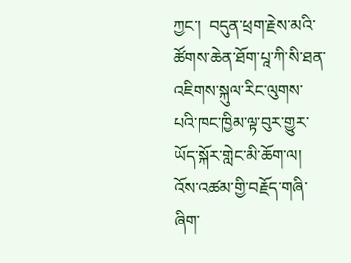ཀྱང་།  བདུན་ཕྲག་རྗེས་མའི་ཚོགས་ཆེན་ཐོག་པཱ་ཀི་སི་ཐན་འཇིགས་སྐུལ་རིང་ལུགས་པའི་ཁང་ཁྱིམ་ལྟ་བུར་གྱུར་ཡོད་སྐོར་གླེང་མི་ཆོག་ལ། འོས་འཚམ་གྱི་བརྗོད་གཞི་ཞིག་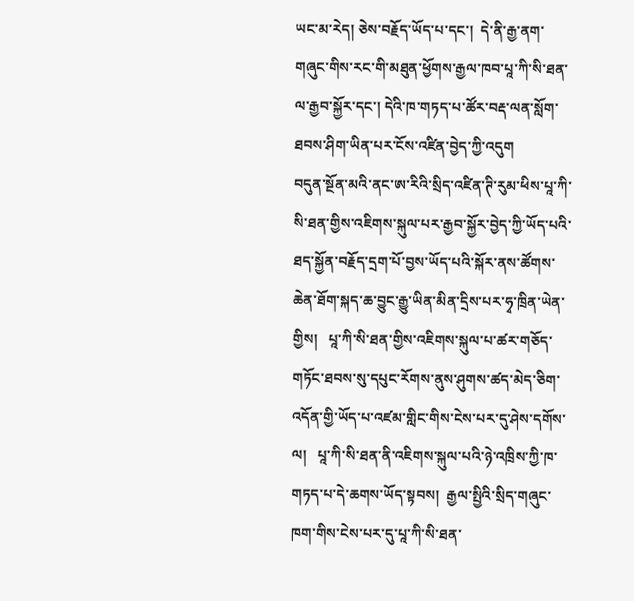ཡང་མ་རེད། ཅེས་བརྗོད་ཡོད་པ་དང་།  དེ་ནི་རྒྱ་ནག་གཞུང་གིས་རང་གི་མཐུན་ཕྱོགས་རྒྱལ་ཁབ་པཱ་ཀི་སི་ཐན་ལ་རྒྱབ་སྐྱོར་དང་། དེའི་ཁ་གཏད་པ་ཚོར་བརྡ་ལན་སློག་ཐབས་ཤིག་ཡིན་པར་ངོས་འཛིན་བྱེད་ཀྱི་འདུག
བདུན་སྔོན་མའི་ནང་ཨ་རིའི་སྲིད་འཛིན་ཊི་རུམ་ཕིས་པཱ་ཀི་སི་ཐན་གྱིས་འཇིགས་སྐུལ་པར་རྒྱབ་སྐྱོར་བྱེད་ཀྱི་ཡོད་པའི་ཐད་སྐྱོན་བརྗོད་དྲག་པོ་བྱས་ཡོད་པའི་སྐོར་ནས་ཚོགས་ཆེན་ཐོག་སྐད་ཆ་བྱུང་རྒྱུ་ཡིན་མིན་དྲིས་པར་ཧྭ་ཁྲིན་ཡེན་གྱིས།   པཱ་ཀི་སི་ཐན་གྱིས་འཇིགས་སྐུལ་པ་ཚར་གཅོད་གཏོང་ཐབས་སུ་དཔུང་རོགས་ནུས་ཤུགས་ཚད་མེད་ཅིག་འདོན་གྱི་ཡོད་པ་འཛམ་གླིང་གིས་ངེས་པར་དུ་ཤེས་དགོས་ལ།   པཱ་ཀི་སི་ཐན་ནི་འཇིགས་སྐུལ་པའི་ཉེ་འཁྲིས་ཀྱི་ཁ་གཏད་པ་དེ་ཆགས་ཡོད་སྟབས།  རྒྱལ་སྤྱིའི་སྲིད་གཞུང་ཁག་གིས་ངེས་པར་དུ་པཱ་ཀི་སི་ཐན་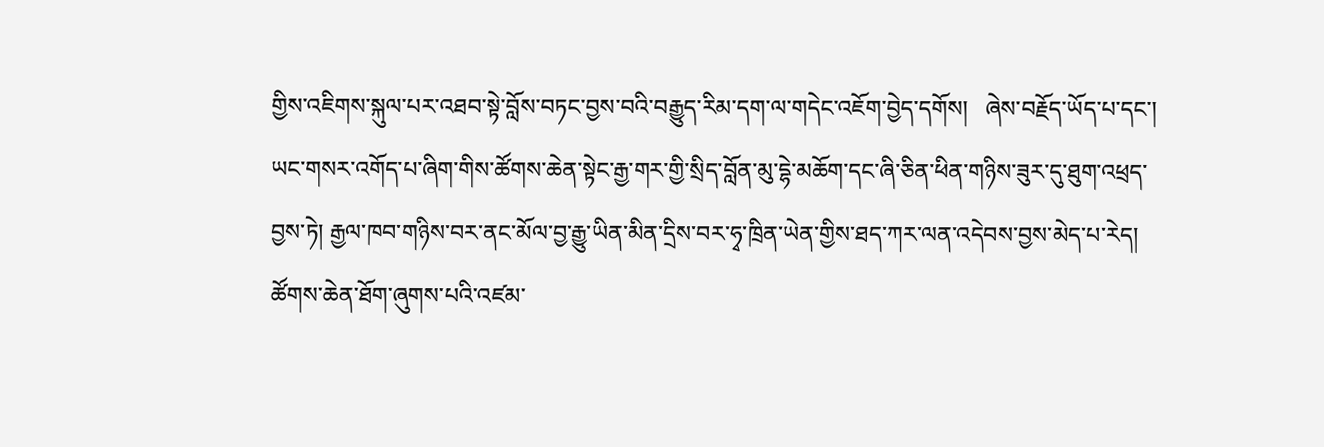གྱིས་འཇིགས་སྐུལ་པར་འཐབ་སྟེ་བློས་བཏང་བྱས་བའི་བརྒྱུད་རིམ་དག་ལ་གདེང་འཇོག་བྱེད་དགོས།   ཞེས་བརྗོད་ཡོད་པ་དང་།  ཡང་གསར་འགོད་པ་ཞིག་གིས་ཚོགས་ཆེན་སྟེང་རྒྱ་གར་གྱི་སྲིད་བློན་མུ་དྷེ་མཆོག་དང་ཞི་ཅིན་ཕིན་གཉིས་ཟུར་དུ་ཐུག་འཕྲད་བྱས་ཏེ། རྒྱལ་ཁབ་གཉིས་བར་ནང་མོལ་བྱ་རྒྱུ་ཡིན་མིན་དྲིས་བར་ཧྭ་ཁྲིན་ཡེན་གྱིས་ཐད་ཀར་ལན་འདེབས་བྱས་མེད་པ་རེད།
ཚོགས་ཆེན་ཐོག་ཞུགས་པའི་འཛམ་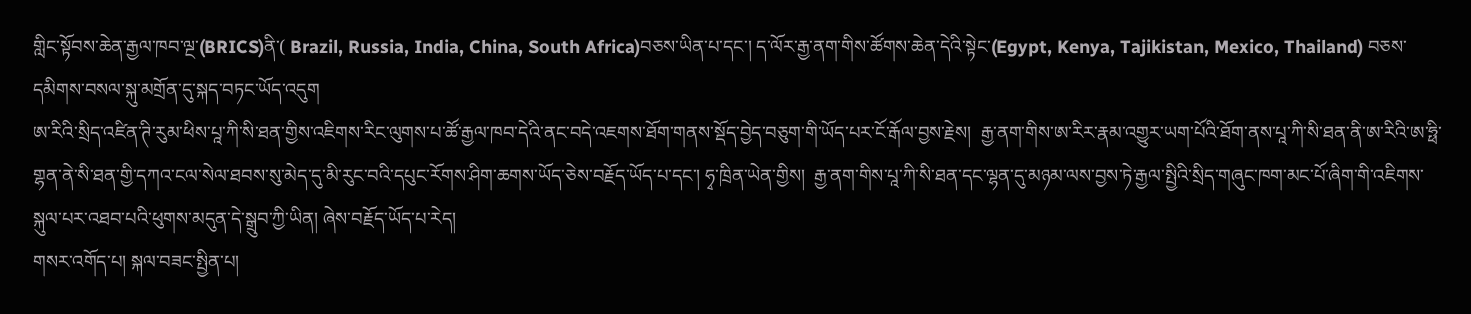གླིང་སྟོབས་ཆེན་རྒྱལ་ཁབ་ལྔ་(BRICS)ནི་( Brazil, Russia, India, China, South Africa)བཅས་ཡིན་པ་དང་། ད་ལོར་རྒྱ་ནག་གིས་ཚོགས་ཆེན་དེའི་སྟེང་(Egypt, Kenya, Tajikistan, Mexico, Thailand) བཅས་དམིགས་བསལ་སྐུ་མགྲོན་དུ་སྐད་བཏང་ཡོད་འདུག
ཨ་རིའི་སྲིད་འཛིན་ཊི་རུམ་ཕིས་པཱ་ཀི་སི་ཐན་གྱིས་འཇིགས་རིང་ལུགས་པ་ཚོ་རྒྱལ་ཁབ་དེའི་ནང་བདེ་འཇགས་ཐོག་གནས་སྡོད་བྱེད་བཅུག་གི་ཡོད་པར་ངོ་རྒོལ་བྱས་རྗེས།  རྒྱ་ནག་གིས་ཨ་རིར་རྣམ་འགྱུར་ཡག་པོའི་ཐོག་ནས་པཱ་ཀི་སི་ཐན་ནི་ཨ་རིའི་ཨ་ཧྥི་གྷན་ནེ་སི་ཐན་གྱི་དཀའ་ངལ་སེལ་ཐབས་སུ་མེད་དུ་མི་རུང་བའི་དཔུང་རོགས་ཤིག་ཆགས་ཡོད་ཅེས་བརྗོད་ཡོད་པ་དང་། ཧྭ་ཁྲིན་ཡེན་གྱིས།  རྒྱ་ནག་གིས་པཱ་ཀི་སི་ཐན་དང་ལྷན་དུ་མཉམ་ལས་བྱས་ཏེ་རྒྱལ་སྤྱིའི་སྲིད་གཞུང་ཁག་མང་པོ་ཞིག་གི་འཇིགས་སྐུལ་པར་འཐབ་པའི་ཕུགས་མདུན་དེ་སྒྲུབ་ཀྱི་ཡིན། ཞེས་བརྗོད་ཡོད་པ་རེད།
གསར་འགོད་པ། སྐལ་བཟང་སྤྱིན་པ།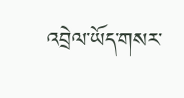འབྲེལ་ཡོད་གསར་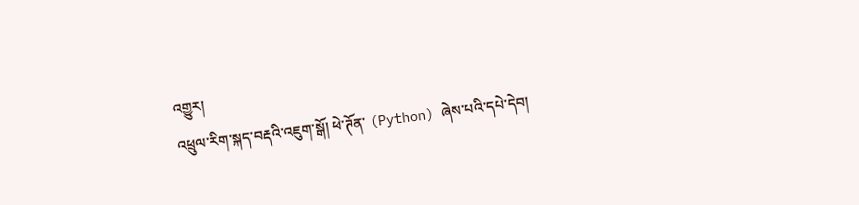འགྱུར།
འཕྲུལ་རིག་སྐད་བརྡའི་འཇུག་སྒོ། ཕེ་ཊོན་ (Python) ཞེས་པའི་དཔེ་དེབ།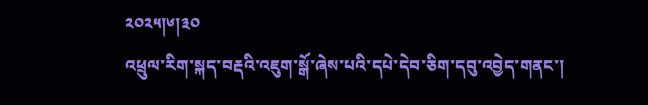༢༠༢༥།༦།༣༠
འཕྲུལ་རིག་སྐད་བརྡའི་འཇུག་སྒོ་ཞེས་པའི་དཔེ་དེབ་ཅིག་དབུ་འབྱེད་གནང་།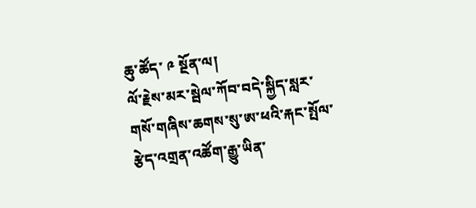ཆུ་ཚོད་ ༩ སྔོན་ལ།
ལོ་རྗེས་མར་སྦེལ་ཀོབ་བདེ་སྐྱིད་སླར་གསོ་གཞིས་ཆགས་སུ་ཨ་ཕའི་རྐང་སྤོལ་རྩེད་འགྲན་འཚོག་རྒྱུ་ཡིན་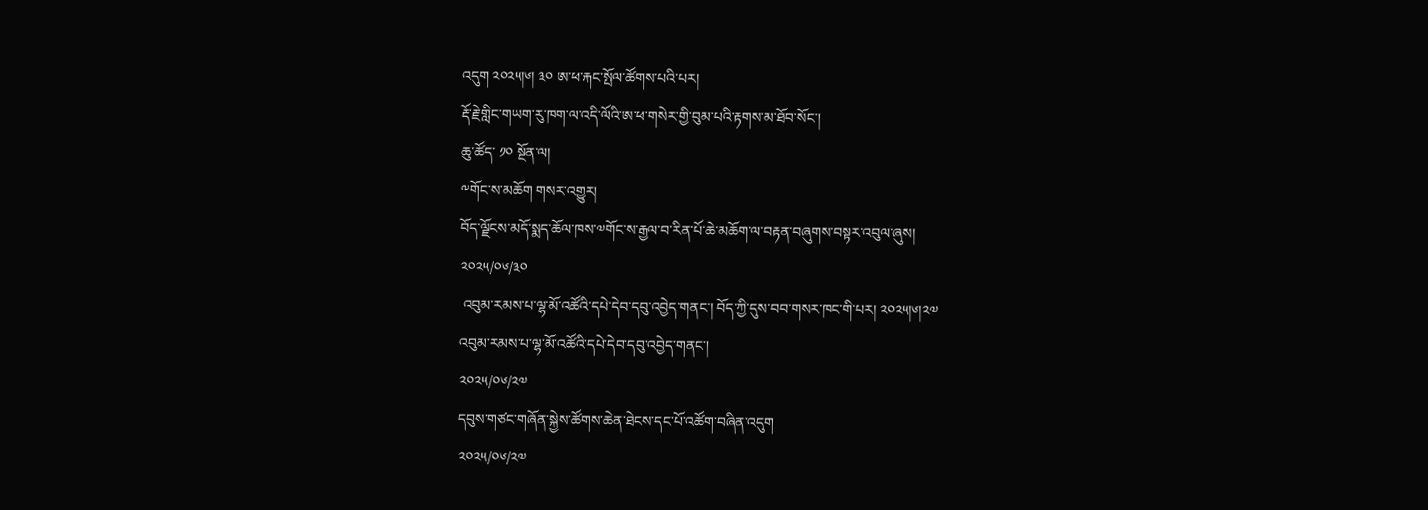འདུག ༢༠༢༥།༦། ༣༠ ཨ་ཕ་རྐང་སྤོལ་ཚོགས་པའི་པར།
རྡོ་རྗེ་གླིང་གཡག་རུ་ཁག་ལ་འདི་ལོའི་ཨ་ཕ་གསེར་གྱི་བུམ་པའི་རྟགས་མ་ཐོབ་སོང་།
ཆུ་ཚོད་ ༡༠ སྔོན་ལ།
༸གོང་ས་མཆོག གསར་འགྱུར།
བོད་ལྗོངས་མདོ་སྨད་ཆོལ་ཁས་༧གོང་ས་རྒྱལ་བ་རིན་པོ་ཆེ་མཆོག་ལ་བརྟན་བཞུགས་བསྟར་འབུལ་ཞུས།
༢༠༢༥/༠༦/༣༠
 འབུམ་རམས་པ་ལྷ་མོ་འཚོའི་དཔེ་དེབ་དབུ་འབྱེད་གནང་། བོད་ཀྱི་དུས་བབ་གསར་ཁང་གི་པར། ༢༠༢༥།༦།༢༧
འབུམ་རམས་པ་ལྷ་མོ་འཚོའི་དཔེ་དེབ་དབུ་འབྱེད་གནང་།
༢༠༢༥/༠༦/༢༧
དབུས་གཙང་གཞོན་སྐྱེས་ཚོགས་ཆེན་ཐེངས་དང་པོ་འཚོག་བཞིན་འདུག
༢༠༢༥/༠༦/༢༧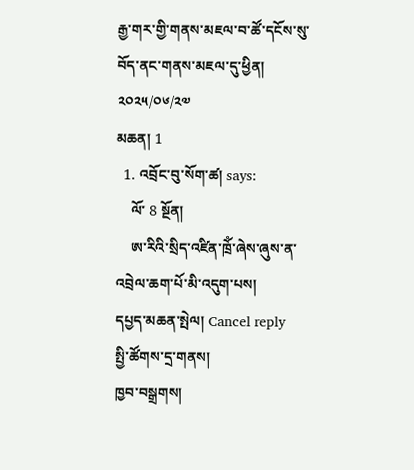རྒྱ་གར་གྱི་གནས་མཇལ་བ་ཚོ་དངོས་སུ་བོད་ནང་གནས་མཇལ་དུ་ཕྱིན།
༢༠༢༥/༠༦/༢༧
མཆན། 1
  1. འབྲོང་བུ་སོག་ཚ། says:
    ལོ་ 8 སྔོན།
    ཨ་རིའི་སྲིད་འཛིན་ཁྲོཾ་ཞེས་ཞུས་ན་འབྲེལ་ཆག་པོ་མི་འདུག་པས།
དཔྱད་མཆན་སྤེལ། Cancel reply
སྤྱི་ཚོགས་དྲ་གནས།
ཁྱབ་བསྒྲགས།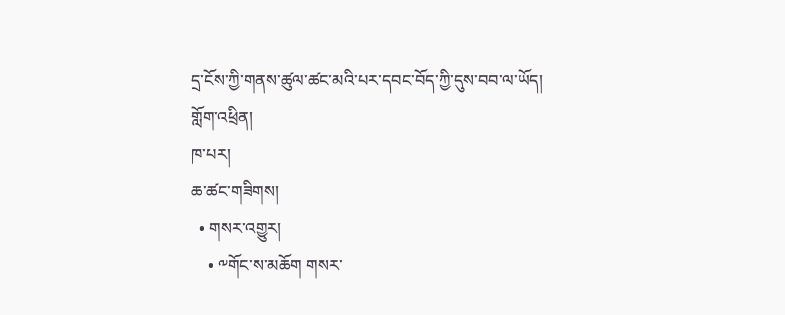དྲ་ངོས་ཀྱི་གནས་ཚུལ་ཚང་མའི་པར་དབང་བོད་ཀྱི་དུས་བབ་ལ་ཡོད།
གློག་འཕྲིན།
ཁ་པར།
ཆ་ཚང་གཟིགས།
  • གསར་འགྱུར།
    • ༸གོང་ས་མཆོག གསར་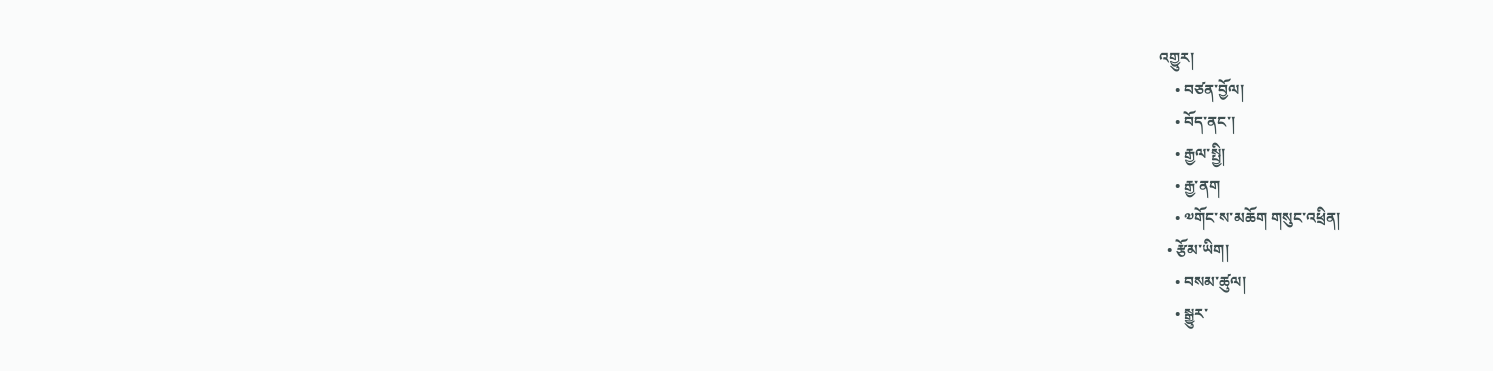འགྱུར།
    • བཙན་བྱོལ།
    • བོད་ནང་།
    • རྒྱལ་སྤྱི།
    • རྒྱ་ནག
    • ༧གོང་ས་མཆོག གསུང་འཕྲིན།
  • རྩོམ་ཡིག།
    • བསམ་ཚུལ།
    • སྒྱུར་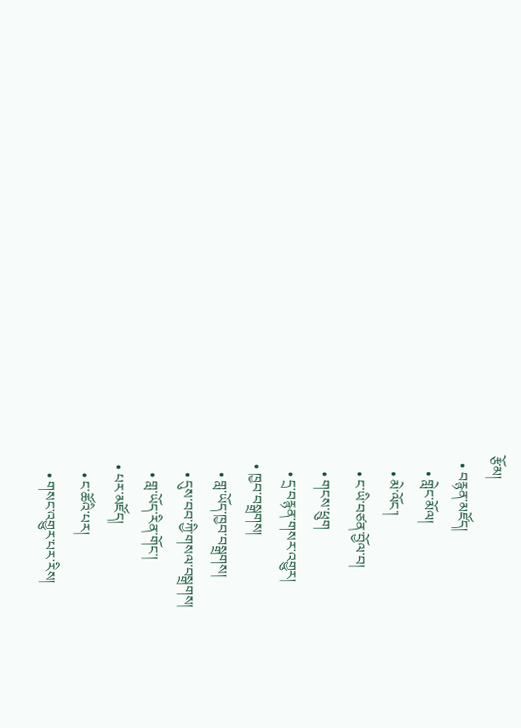རྩོམ།
  • བརྙན་མཛོད།
    • གླེང་མོལ།
    • མེ་ལོང་།
    • ང་ཡི་བཙན་བྱོལ་བ།
    • གངས་ཕྲུག
    • དྲ་བརྙན་གསར་འགྱུར།
  • ཁྱབ་བསྒྲགས།
    • གླ་ཡོད་ཁྱབ་བསྒྲགས།
    • དུས་བབ་ཀྱི་གསལ་བསྒྲགས།
    • གླ་ཡོད་རིན་གོང་།
  • པར་མཛོད།
    • ང་ཚོའི་པར།
    • གསང་འགྱུར་པར་རིས།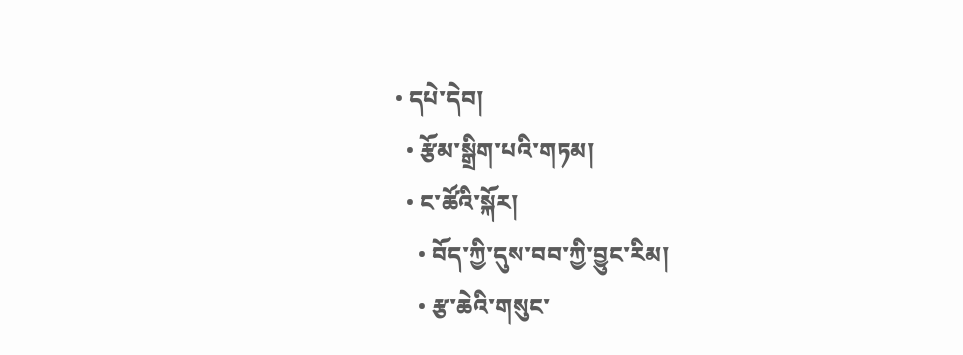• དཔེ་དེབ།
  • རྩོམ་སྒྲིག་པའི་གཏམ།
  • ང་ཚོའི་སྐོར།
    • བོད་ཀྱི་དུས་བབ་ཀྱི་བྱུང་རིམ།
    • རྩ་ཆེའི་གསུང་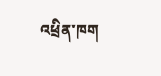འཕྲིན་ཁག